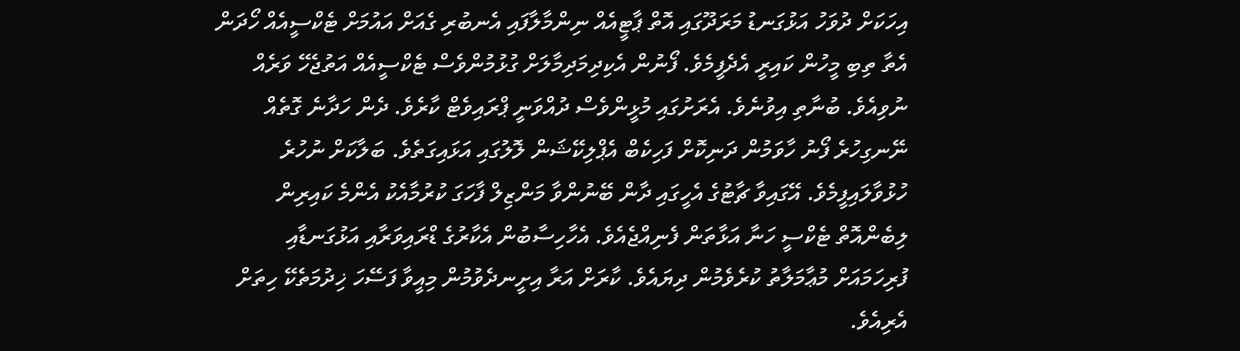އިހަކަށް ދުވަހު އަޅުގަނޑު މަރަދޫގައި އޮތް ޕާޓީއެއް ނިންމާލާފައި އެނބުރި ގެއަށް އައުމަށް ޓެކްސީއެއް ހޯދަން އެތާ ތިބި މީހުން ކައިރީ އެދެފީމެވެ. ފޯނުން އެކިދިމަދިމާލަށް ގުޅުމުންވެސް ޓެކްސީއެއް އަތުޖެހޭ ވަރެއް ނުވިއެވެ. ބުނާތި އިވުނެވެ. އެރަށުގައި މުޅީންވެސް ދުއްވަނީ ޕްރައިވެޓް ކާރެވެ. ދެން ހަދާނެ ގޮތެއް ނޭނގިހުރެ ފޯނު ހާވަމުން ދަނިކޮށް ފަހިކެބް އެޕްލިކޭޝަން ލޮލުގައި އަޅައިގަތެވެ. ބަލާކަށް ނުހުރެ ހުޅުވާލައިފީމެވެ. އޭގައިވާ ޗާޓުގެ އެހީގައި ދާން ބޭނުންވާ މަންޒިލް ފާހަގަ ކުރުމާއެކު އެންމެ ކައިރިން ލިބެންއޮތް ޓެކްސީ ހަނާ އަޅާތަން ފެނިއްޖެއެވެ. އެހާހިސާބުން އެކާރުގެ ޑްރައިވަރާއި އަޅުގަނޑާއި ފުރިހަމައަށް މުޢާމަލާތު ކުރެވެމުން ދިޔައެވެ. ކާރަށް އަރާ އިށީނދެވުމުން މިއީވާ ފަސޭހަ ޚިދުމަތެކޭ ހިތަށް އެރިއެވެ.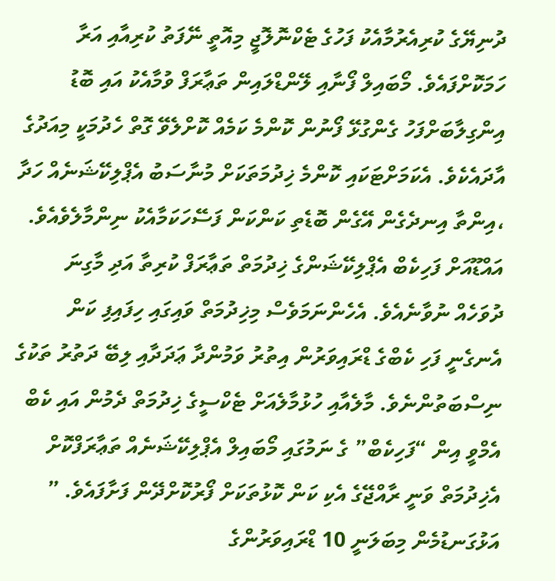ދުނިޔޭގެ ކުރިއެރުމާއެކު ފަހުގެ ޓެކްނޮލޮޖީ މިއޮތީ ނޭފަތު ކުރިއާއި އަރާ ހަމަކޮށްފައެވެ. މޯބައިލް ފޯނާއި ލޭންޑްލައިން ތަޢާރަފް ވުމާއެކު އައި ބޮޑު އިންގިލާބަށްފަހު ގެންގުޅޭ ފޯނުން ކޮންމެ ކަމެއް ކޮށްލެވޭ ގޮތް ހެދުމަކީ މިއަދުގެ އާދައެކެވެ. އެކަމަށްޓަކައި ކޮންމެ ޚިދުމަތަކަށް މުނާސަބު އެޕްލިކޭޝަނެއް ހަދާ ،އިންތާ އިނދެގެން އޭގެން ބޮޑެތި ކަންކަން ފަސޭހަކަމާއެކު ނިންމާލެވެއެވެ.
އައްޑޫއަށް ފަހިކެބް އެޕްލިކޭޝަންގެ ޚިދުމަތް ތަޢާރަފް ކުރިތާ އަދި މާގިނަ ދުވަހެއް ނުވާނެއެވެ. އެހެންނަމަވެސް މިޚިދުމަތް ވައިގައި ހިފައިފި ކަން އެނގެނީ ފަހި ކެބްގެ ޑްރައިވަރުން އިތުރު ވަމުންދާ ޢަދަދާއި ލިބޭ ދަތުރު ތަކުގެ ނިސްބަތުންނެވެ. މާލެއާއި ހުޅުމާލެއަށް ޓެކްސީގެ ޚިދުމަތް ދެމުން އައި ކެބް އެމްވީ އިން “ފަހިކެބް” ގެ ނަމުގައި މޯބައިލް އެޕްލިކޭޝަނެއް ތަޢާރަފްކޮށް އެޚިދުމަތް ވަނީ ރާއްޖޭގެ އެކި ކަން ކޮޅުތަކަށް ފޯރުކޮށްދޭން ފަށާފައެވެ. ” އަޅުގަނޑުމެން މިބަލަނީ 10 ޑްރައިވަރުންގެ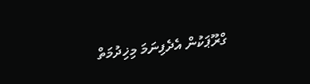ގްރޫޕަކުން އެދެފިނަމަ މިޚިދުމަތް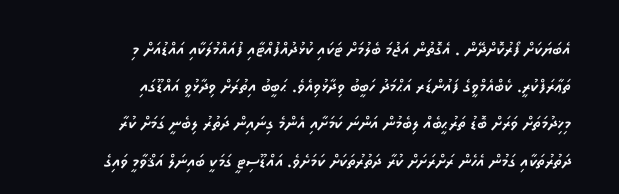އެބަޔަކަށް ފޯރުކޮށްދޭން . އެގޮތުން އަޖުމަ ބެލުމަށް ޓަކައި ކުޅުދުއްފުއްޓާއި ފުއައްމުލަކާއި އައްޑުއަށް މި ތަޢާރަފްކުރީ. ކެބްއެމްވީގެ ފައުންޑަރ އަޙްމަދު ހަބީބު ވިދާޅުވިއެވެ. ޙަބީބު އިތުރަށް ވިދާޅުވީ އައްޑޫގައި މިޚިދުމަތަށް ވަރަށް ބޮޑު ތަރުޙީބެއް ލިބެމުން އަންނަ ކަމަށާއި އެންމެ ގިނައިން ދަތުރު ލިބެނީ ގަމަށް ކުރާ ދަތުރުތަކާއި ގަމުން އެހެން ރަށްރަށަށް ކުރާ ދަތުރުތަކަށް ކަމަށެވެ. އައްޑޫސިޓީ ގަމަކީ ބައިނަލް އަޤްވާމީ ވައިގެ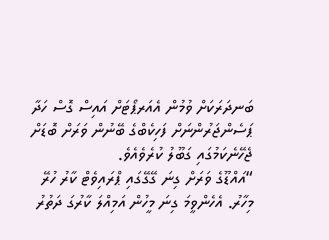ބަނދަރަކަށް ވުމުން އެއަރޕޯޓަށް އައިސް ގޮސް ހަދާ ޕަސެންޖަރުންނަށް ފަހިކެބްގެ ބޭނުން ވަރަށް ބޮޑަށް ޖެހޭނެކަމުގައި ގަބޫލު ކުރެވެއެވެ.
“އައްޑޫގެ ވަރަށް ގިނަ ގޭގޭގައި ޕްރައިވެޓް ކާރު ހުރޭ މިހާރު. އެހެންވީމަ ގިނަ މީހުން އަމިއްލަ ކާރުގަ ދަތުރު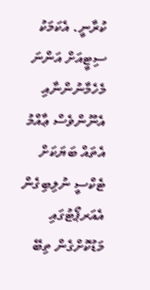ކުރާނީ. އެކަމަކު ސިޓީއަށް އަންނަ މެހެމާނުންނާއި އެނޫންވެސް ޢާއްމު އެތައް ބަޔަކަށް ޓެކްސީ ނުލިބިގެން އެއަރޕޯޓުގައި މަޑުކޮށްގެން ތިބޭ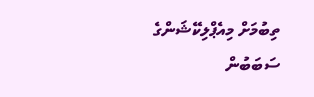ތިބުމަށް މިއެޕްލިކޭޝަންގެ ސަބަބުން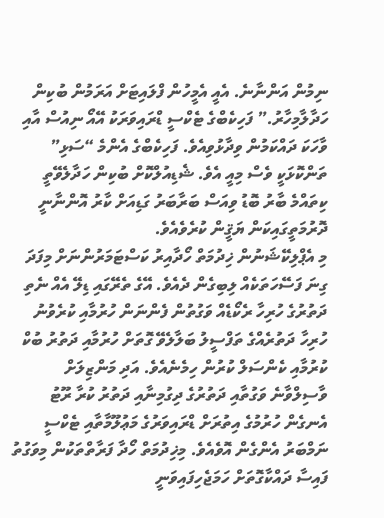ނިމުން އަންނާނެ. އެއީ އެމީހުން ފްލައިޓަށް އަރަމުން ބުކިން ހަދާލާމިހާރު.” ފަހިކެބްގެ ޓެކްސީ ޑްރައިވަރަކު އޭއޯ ނިއުސް އާއި ވާހަކަ ދައްކަމުން ވިދާޅުވިއެވެ. ފަހިކެބްގެ އެންމެ “ސަޅި” ތަންކޮޅަކީ ވެސް މިއީ އެވެ. ޝެޑިއުލްކޮށް ބުކިން ހަދާލެވޭތީ ކިތައްމެ ބާރު ބޮޑު ވިއަސް ބަރާބަރު ގަޑިއަށް ކާރު އޮންނާނީ ދޮރުމަތީގައިކަން ޔަޤީން ކުރެވެއެވެ.
މި އެޕްލިކޭޝަނުން ޚިދުމަތް ހޯދާއިރު ކަސްޓަމަރުންނަށް މިފަދަ ގިނަ ފަސޭހަތަކެއް ލިބިގެން ދެއެވެ. އޭގެ ތެރޭގައި ޑިލޭ އެއް ނެތި ދަތުރުގެ ހުރިހާ ރެކޯޑެއް ވަގުތުން ފެންނަން ހުރުމާއި ކުރެވުނު ހުރިހާ ދަތުރެއްގެ ތަފްސީލު ބަލާލެވޭ ގޮތަށް ހުރުމާއި ދަތުރު ބުކް ކުރުމާއި ކެންސަލް ކުރުން ހިމެނެއެވެ. އަދި މަންޒިލަށް ވާސިލްވާނެ ވަގުތާއި ދަތުރުގެ ދިގުމިނާއި ދަތުރު ކުރާ ރޫޓު އެނގެން ހުރުމުގެ އިތުރަށް ޑްރައިވަރުގެ މަޢުލޫމާތާއި ޓެކްސީ ނަމްބަރު އެންގެން އޮވެއެވެ. މިޚިދުމަތް ހޯދާ ފަރާތްތަކުން މިވަގުތު ފައިސާ ދައްކާގޮތަށް ހަމަޖެހިފައިވަނީ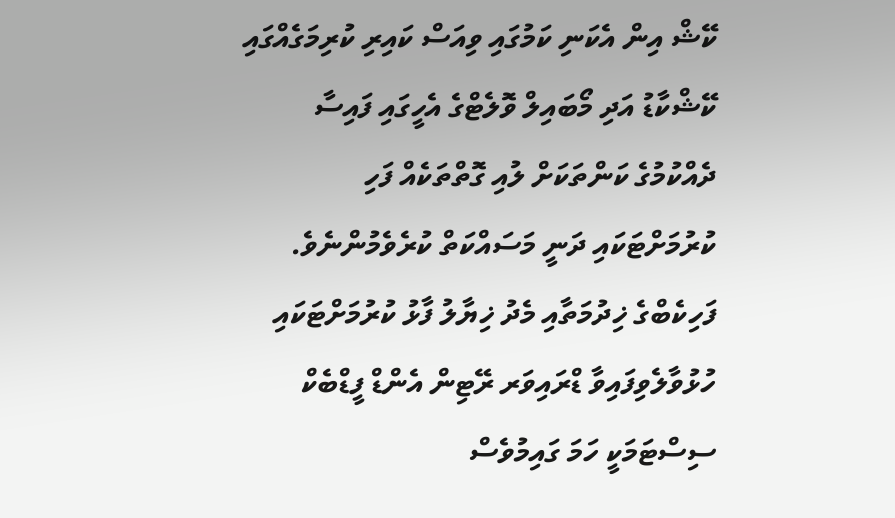ކޭޝް އިން އެކަނި ކަމުގައި ވިއަސް ކައިރި ކުރިމަގެއްގައި ކޭޝްކާޑު އަދި މޯބައިލް ވޮލެޓްގެ އެހީގައި ފައިސާ ދެއްކުމުގެ ކަންތަކަށް ލުއި ގޮތްތަކެއް ފަހި ކުރުމަށްޓަކައި ދަނީ މަސައްކަތް ކުރެވެމުންނެވެ. ފަހިކެބްގެ ޚިދުމަތާއި މެދު ޚިޔާލު ފާޅު ކުރުމަށްޓަކައި ހުޅުވާލެވިފައިވާ ޑްރައިވަރ ރޭޓިން އެންޑް ފީޑްބެކް ސިސްޓަމަކީ ހަމަ ގައިމުވެސް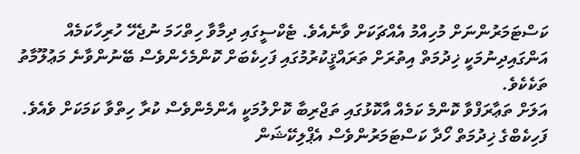ކަސްޓަމަރުންނަށް މުހިއްމު އެއްޗަކަށް ވާނެއެވެ. ޓެކްސީގައި ދިމާވާ ހިތްހަމަ ނުޖެހޭ ހުރިހާކަމެއް އަންގައިދިނުމަކީ ޚިދުމަތް އިތުރަށް ތަރައްޤީކުރުމުގައި ފަހިކެބަށް ކޮންމެހެންވެސް ބޭނުންވާނެ މަޢުލޫމާތު ތަކެކެވެ.
އަލަށް ތަޢާރަފްވާ ކޮންމެ ކަމެއް އާކޮޅުގައި ތަޖްރިބާ ކޮށްލުމަކީ އެންމެންވެސް ކުރާ ހިތްވާ ކަމަކަށް ވެއެވެ. ފަހިކެބްގެ ޚިދުމަތް ހޯދާ ކަސްޓަމަރުންވެސް އެޕްލިކޭޝަން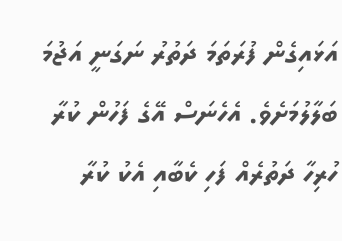އަޅައިގެން ފުރަތަމަ ދަތުރު ނަގަނީ އަޖުމަ ބަލާލުމަށެވެ. އެހެނަސް އޭގެ ފަހުން ކުރާ ހުރިހާ ދަތުރެއް ފަހި ކެބާއި އެކު ކުރާ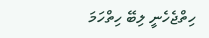ހިތްޖެހެނީ ލިބޭ ހިތްހަމަ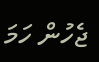ޖެހުން ހަމަ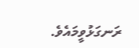ރަނގަޅުވީމައެވެ.